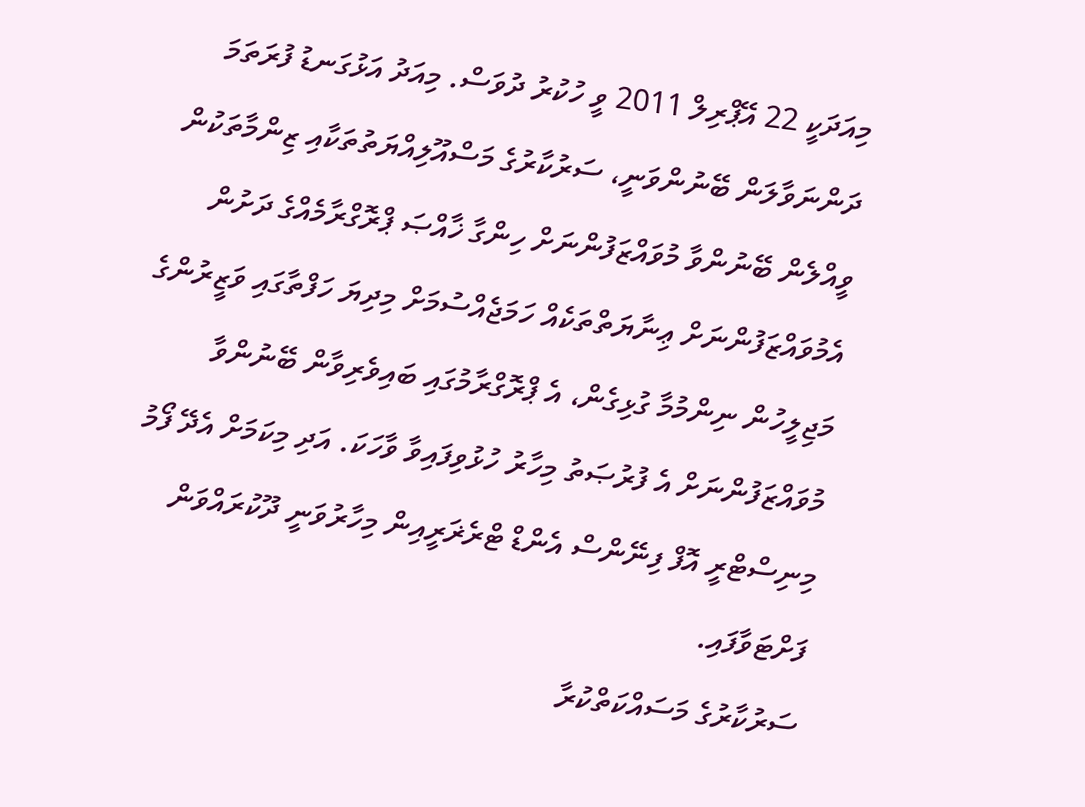މިއަދަކީ 22 އޭޕްރިލް 2011 ވީ ހުކުރު ދުވަސް. މިއަދު އަޅުގަނޑު ފުރަތަމަ ދަންނަވާލަން ބޭނުންވަނީ، ސަރުކާރުގެ މަސްއޫލިއްޔަތުތަކާއި ޒިންމާތަކުން ވީއްލެން ބޭނުންވާ މުވައްޒަފުންނަށް ހިންގާ ޚާއްޞަ ޕްރޮގްރާމެއްގެ ދަށުން އެމުވައްޒަފުންނަށް ޢިނާޔަތްތަކެއް ހަމަޖެއްސުމަށް މިދިޔަ ހަފްތާގައި ވަޒީރުންގެ މަޖިލީހުން ނިންމުމާ ގުޅިގެން، އެ ޕްރޮގްރާމުގައި ބައިވެރިވާން ބޭނުންވާ މުވައްޒަފުންނަށް އެ ފުރުޞަތު މިހާރު ހުޅުވިފައިވާ ވާހަކަ. އަދި މިކަމަށް އެދޭ ފޯމު މިނިސްޓްރީ އޮފް ފިނޭންސް އެންޑް ޓްރެޜަރީއިން މިހާރުވަނީ ދޫކުރައްވަން ފަށްޓަވާފައި.
ސަރުކާރުގެ މަސައްކަތްކުރާ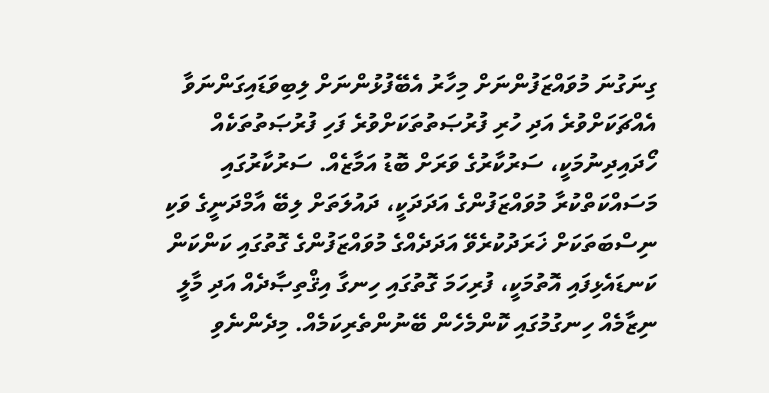ގިނަގުނަ މުވައްޒަފުންނަށް މިހާރު އެބޭފުޅުންނަށް ލިބިވަޑައިގަންނަވާ އެއްޗަކަށްވުރެ އަދި ހުރި ފުރުޞަތުތަކަށްވުރެ ފަހި ފުރުޞަތުތަކެއް ހޯދައިދިނުމަކީ، ސަރުކާރުގެ ވަރަށް ބޮޑު އަމާޒެއް. ސަރުކާރުގައި މަސައްކަތްކުރާ މުވައްޒަފުންގެ އަދަދަކީ، ދައުލަތަށް ލިބޭ އާމްދަނީގެ ވަކި ނިސްބަތަކަށް ޚަރަދުކުރެވޭ އަދަދެއްގެ މުވައްޒަފުންގެ ގޮތުގައި ކަންކަން ކަނޑައެޅިފައި އޮތުމަކީ، ފުރިހަމަ ގޮތުގައި ހިނގާ އިޤްތިޞާދެއް އަދި މާލީ ނިޒާމެއް ހިނގުމުގައި ކޮންމެހެން ބޭނުންތެރިކަމެއް. މިދެންނެވި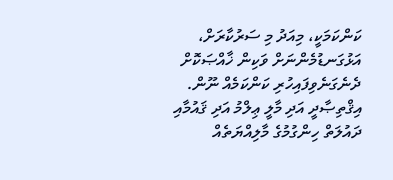ކަންކަމަކީ، މިއަދު މި ސަރުކާރަށް، އަޅުގަނޑުމެންނަށް ވަކިން ޚާއްޞަކޮށް ދެނެގަނެވިފައިހުރި ކަންކަމެއް ނޫން. އިޤްތިޞާދީ އަދި މާލީ ޢިލްމު އަދި ޤައުމާއި ދައުލަތް ހިންގުމުގެ މާލިއްޔަތެއް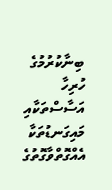ބިނާކުރުމުގެ ހުރިހާ އަސާސްތަކާއި މައިގަނޑުތަކާ އެއްގޮތްވާގޮތުގެ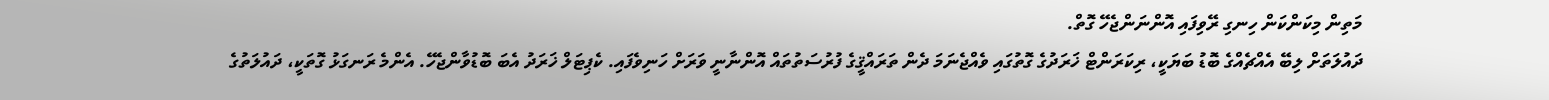މަތިން މިކަންކަން ހިނގި ރޭވިފައި އޮންނަންޖެހޭ ގޮތް.
ދައުލަތަށް ލިބޭ އެއްޗެއްގެ ބޮޑު ބަޔަކީ، ރިކަރަންޓް ޚަރަދުގެ ގޮތުގައި ވެއްޖެނަމަ ދެން ތަރައްޤީގެ ފުރުސަތުތައް އޮންނާނީ ވަރަށް ހަނިވެފައި. ކެޕިޓަލް ޚަރަދު އެބަ ބޮޑުވާންޖެހޭ. އެންމެ ރަނގަޅު ގޮތަކީ، ދައުލަތުގެ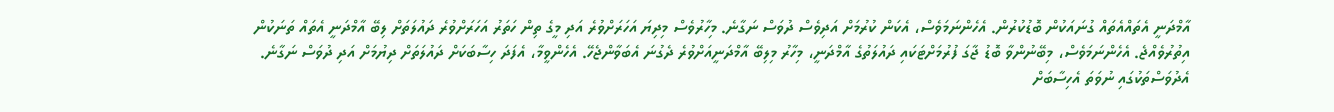އާމްދަނީ އެތައްއެތައް ގުނައަކުން ބޮޑުކުރުން. އެހެންނަމަވެސް، އެކަން ކުރުމަށް އަދިވެސް ދުވަސް ނަގާނެ. މިހާރުވެސް މިދިޔަ އަހަރަށްވުރެ އަދި މީގެ ތިން ހަތަރު އަހަރަށްވުރެ ދައުލަތަށް ލިބޭ އާމްދަނީ އެތައް ތަނަކުން އިތުރުވެއްޖެ. އެހެންނަމަވެސް، މިބޭނުންވާ ބޮޑު ޖާގަ ފުރުމަށްޓަކައި ދައުލަތުގެ އާމްދަނީ، މިހާރު މިލިބޭ އާމްދަނީއަށްވުރެ ދެގުނަ އެބަވާންޖެހޭ. އެހެންވީމާ، އެފަދަ ހިސާބަކަށް ދައުލަތަށް ދިޔުމަށް އަދި ދުވަސް ނަގާނެ. އެދުވަސްތަކުގައި ނުވަތަ އެހިސާބަށް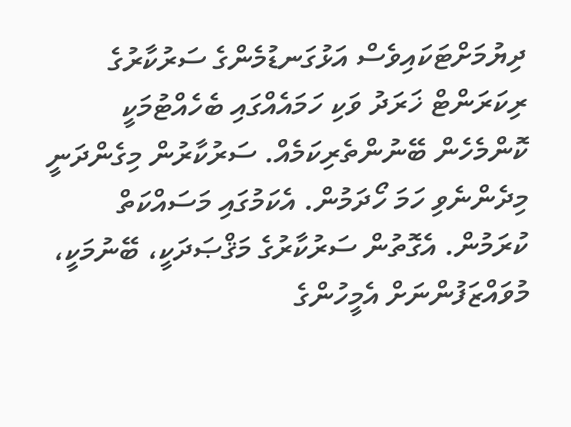ދިޔުމަށްޓަކައިވެސް އަޅުގަނޑުމެންގެ ސަރުކާރުގެ ރިކަރަންޓް ޚަރަދު ވަކި ހަމައެއްގައި ބެހެއްޓުމަކީ ކޮންމެހެން ބޭނުންތެރިކަމެއް. ސަރުކާރުން މިގެންދަނީ މިދެންނެވި ހަމަ ހޯދަމުން. އެކަމުގައި މަސައްކަތް ކުރަމުން. އެގޮތުން ސަރުކާރުގެ މަޤްޞަދަކީ، ބޭނުމަކީ، މުވައްޒަފުންނަށް އެމީހުންގެ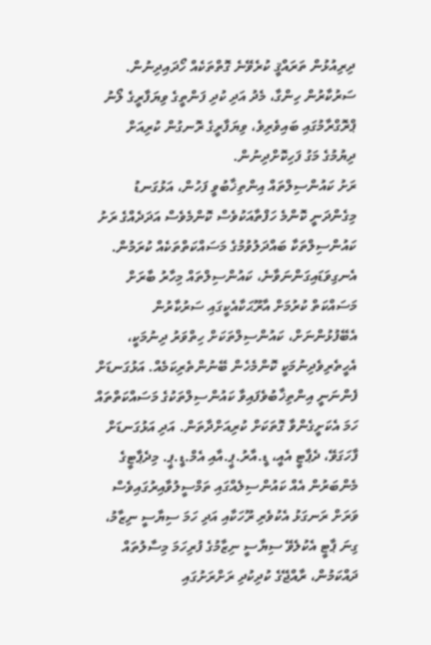ދިރިއުޅުން ތަރައްޤީ ކުރެވޭނެ ގޮތްތަކެއް ހޯދައިދިނުން. ސަރުކާރުން ހިންގާ، މެދު އަދި ކުދި ފަންތީގެ ވިޔަފާރީގެ ލޯނު ޕްރޮގްރާމުގައި ބައިވެރިވެ، ވިޔަފާރީގެ ރޮނގުން ކުރިއަށް ދިޔުމުގެ މަގު ފަހިކޮށްދިނުން.
ރަށު ކައުންސިލްތައް އިންތިޚާބުވީ ފަހުން، އަޅުގަނޑު މިގެންދަނީ ކޮންމެ ހަފްތާއަކުވެސް ކޮންމެވެސް އަދަދެއްގެ ރަށު ކައުންސިލްތަކާ ބައްދަލުވުމުގެ މަސައްކަތްތަކެއް ކުރަމުން. އެނގިވަޑައިގަންނަވާނެ، ކައުންސިލްތައް މިހާރު ބާރަށް މަސައްކަތް ކުރުމަށް އާރޫޙަކާއެކީގައި ސަރުކާރުން އެބޭފުޅުންނަށް، ކައުންސިލްތަކަށް ހިތްވަރު ދިނުމަކީ، އެހީތެރިވެދިނުމަކީ ކޮންމެހެން ބޭނުންތެރިކަމެއް. އަޅުގަނޑަށް ފެންނަނީ އިންތިޚާބުވެފައިވާ ކައުންސިލްތަކުގެ މަސައްކަތްތައް ހަމަ އެކަށީގެންވާ ގޮތަކަށް ކުރިއަށްދާތަން. އަދި އަޅުގަނޑަށް ފާހަގަވޭ، ދެޕާޓީ އެއީ، ޑީ.އާރު.ޕީ.އާއި އެމް.ޑީ.ޕީ. މިދެޕާޓީގެ މެންބަރުން އެއް ކައުންސިލެއްގައި ތަމްސީލުވާއިރުގައިވެސް ވަރަށް ރަނގަޅު އެކުވެރި ރޫހަކާއި އަދި ހަމަ ސިޔާސީ ނިޒާމު، ގިނަ ޕާޓީ އެކުލެވޭ ސިޔާސީ ނިޒާމުގެ ފުރިހަމަ މިސާލުތައް ދައްކަމުން، ރާއްޖޭގެ ކުދިކުދި ރަށްރަށުގައި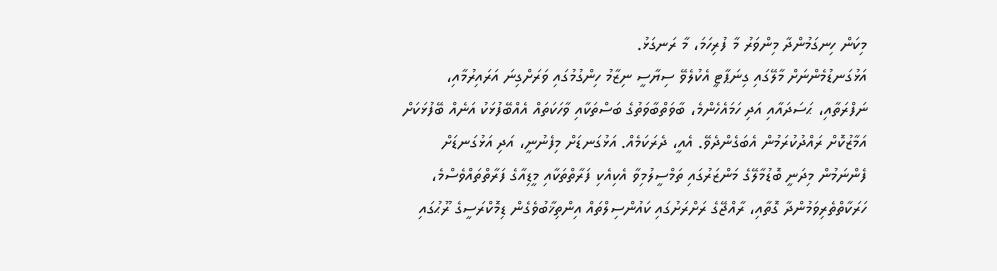މިކަން ހިނގަމުންދާ މިންވަރު މާ ފުރިހަމަ، މާ ރަނގަޅު.
އަޅުގަނޑުމެންނަށް މާލޭގައި ގިނަޕާޓީ އެކުލެވޭ ސިޔާސީ ނިޒާމު ހިންގުމުގައި ވަރަށްގިނަ އަރައިރުމާއި، ނަފްރަތާއި، ޙަސަދައާއި އަދި ހަމައެހެންމެ، ބާވަތްބާވަތުގެ ބަސްތަކާއި ވާހަކަތައް އެއްބޭފުޅަކު އަނެއް ބޭފުޅަކަށް އަމާޒުކޮށް ރައްދުކުރަމުން އެބަގެންދެވޭ. އެއީ، ދެރަކަމެއް. އަޅުގަނޑަށް މިފެނުނީ، އަދި އަޅުގަނޑަށް ފެންނަމުން މިދަނީ ބޮޑުމާލޭގެ މަންޒަރުގައި ތަމްސީލުމިވާ އެކިއެކި ފަރާތްތަކާއި މީޑިއާގެ ފަރާތްތައްވެސްމެ، ހަރަކާތްތެރިވަމުންދާ ގޮތާއި، ރާއްޖޭގެ ރަށްރަށުގައި ކައުންސިލްތައް އިންތިޚާބުވެގެން ޑިމޮކްރަސީގެ ރޫޙުގައި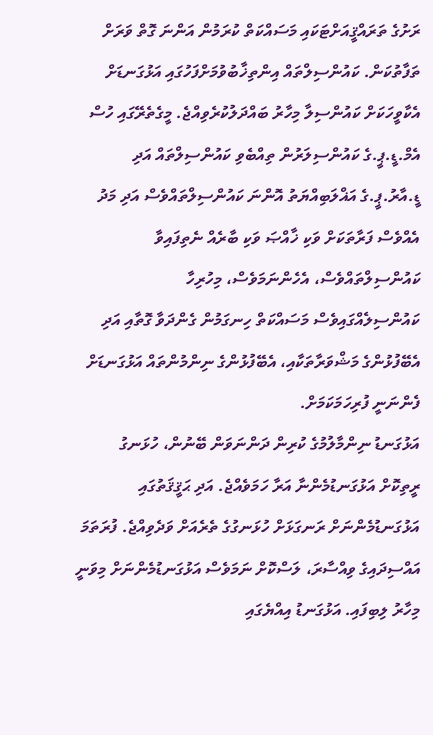ރަށުގެ ތަރައްޤީއަށްޓަކައި މަސައްކަތް ކުރަމުން އަންނަ ގޮތް ވަރަށް ތަފާތުކަން. ކައުންސިލްތައް އިންތިޚާބުވުމަށްފަހުގައި އަޅުގަނޑަށް އެކާވީހަކަށް ކައުންސިލާ މިހާރު ބައްދަލުކުރެވިއްޖެ. މީގެތެރޭގައި ހުސް އެމް.ޑީ.ޕީ.ގެ ކައުންސިލަރުން ތިއްބެވި ކައުންސިލްތައް އަދި ޑީ.އާރު.ޕީ.ގެ އަޣްލަބިއްޔަތު އޮންނަ ކައުންސިލްތައްވެސް އަދި މަދު އެއްވެސް ފަރާތަކަށް ވަކި ޚާއްޞަ ވަކި ބާރެއް ނެތިފައިވާ ކައުންސިލްތައްވެސް، އެހެންނަމަވެސް، މިހުރިހާ ކައުންސިލެއްގައިވެސް މަސައްކަތް ހިނގަމުން ގެންދަވާ ގޮތާއި އަދި އެބޭފުޅުންގެ މަޝްވަރާތަކާއި، އެބޭފުޅުންގެ ނިންމުންތައް އަޅުގަނޑަށް ފެންނަނީ ފުރިހަމަކަމަށް.
އަޅުގަނޑު ނިންމާލުމުގެ ކުރިން ދަންނަވަން ބޭނުން، ހުޅަނގު ރީތިކޮށް އަޅުގަނޑުމެންނާ އަރާ ހަމަވެއްޖެ. އަދި ޙަޤީޤަތުގައި އަޅުގަނޑުމެންނަށް ރަނގަޅަށް ހުޅަނގުގެ ތެރެއަށް ވަދެވިއްޖެ. ފުރަތަމަ އައްސިދައިގެ ވިއްސާރަ، ލަސްކޮށް ނަމަވެސް އަޅުގަނޑުމެންނަށް މިވަނީ މިހާރު ލިބިފައި. އަޅުގަނޑު އިއްޔެގައި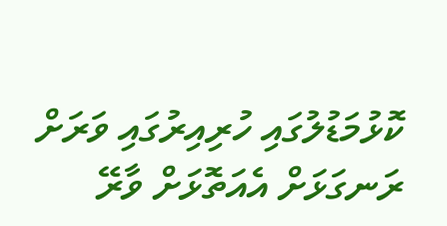ކޮޅުމަޑުލުގައި ހުރިއިރުގައި ވަރަށް ރަނގަޅަށް އެއަތޮޅަށް ވާރޭ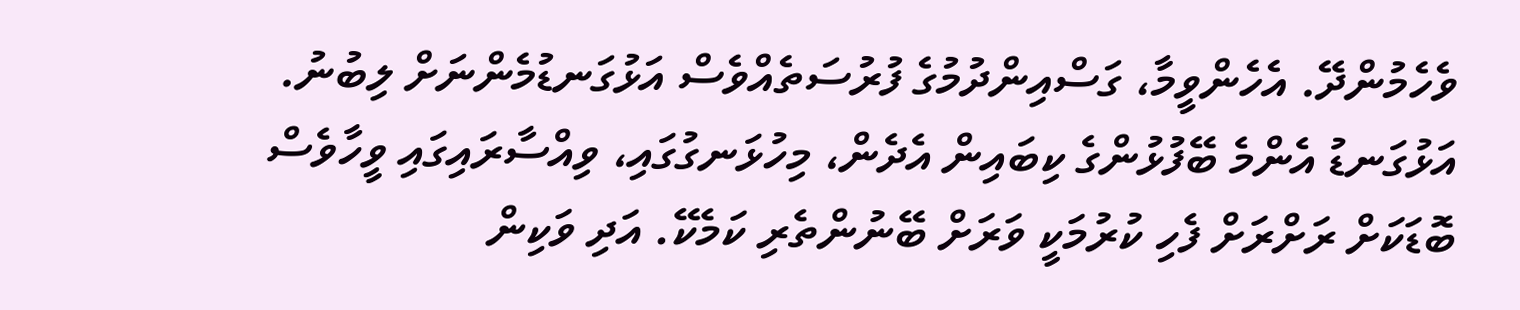ވެހެމުންދޭ. އެހެންވީމާ، ގަސްއިންދުމުގެ ފުރުސަތެއްވެސް އަޅުގަނޑުމެންނަށް ލިބުނު. އަޅުގަނޑު އެންމެ ބޭފުޅުންގެ ކިބައިން އެދެން، މިހުޅަނގުގައި، ވިއްސާރައިގައި ވީހާވެސް ބޮޑަކަށް ރަށްރަށް ފެހި ކުރުމަކީ ވަރަށް ބޭނުންތެރި ކަމެކޭ. އަދި ވަކިން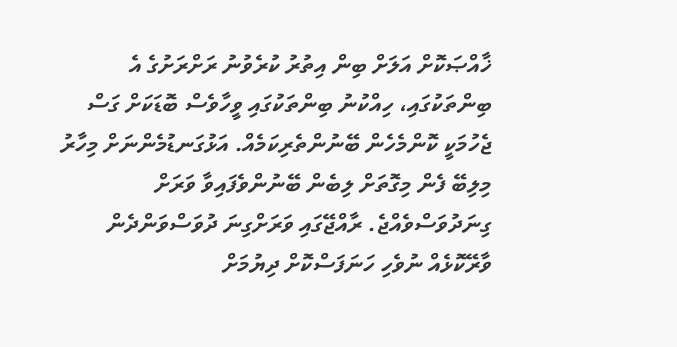ޚާއްޞަކޮށް އަލަށް ބިން އިތުރު ކުރެވުނު ރަށްރަށުގެ އެ ބިންތަކުގައި، ހިއްކުނު ބިންތަކުގައި ވީހާވެސް ބޮޑަކަށް ގަސް ޖެހުމަކީ ކޮންމެހެން ބޭނުންތެރިކަމެއް. އަޅުގަނޑުމެންނަށް މިހާރު މިލިބޭ ފެން މިގޮތަށް ލިބެން ބޭނުންވެފައިވާ ވަރަށް ގިނަދުވަސްވެއްޖެ. ރާއްޖޭގައި ވަރަށްގިނަ ދުވަސްވަންދެން ވާރޭކޮޅެއް ނުވެހި ހަނަފަސްކޮށް ދިޔުމަށް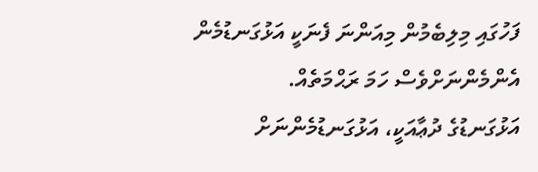ފަހުގައި މިލިބެމުން މިއަންނަ ފެނަކީ އަޅުގަނޑުމެން އެންމެންނަށްވެސް ހަމަ ރަޙްމަތެއް.
އަޅުގަނޑުގެ ދުޢާއަކީ، އަޅުގަނޑުމެންނަށް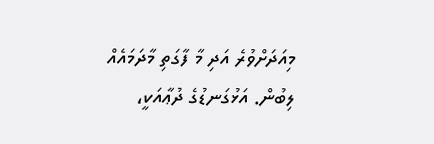މިއަދަށްވުރެ އަދި މާ ފާގަތި މާދަމައެއް ލިބުން. އަޅުގަނޑުގެ ދުޢާއަކީ،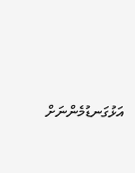އަޅުގަނޑުމެންނަށް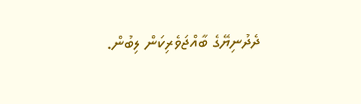ދެދުނިޔޭގެ ބާއްޖަވެރިކަން ލިބުން.